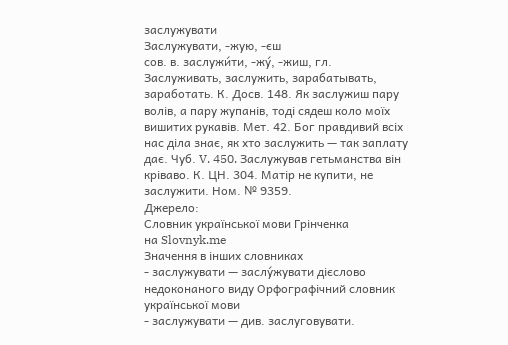заслужувати
Заслужувати, -жую, -єш
сов. в. заслужи́ти, -жу́, -жиш, гл. Заслуживать, заслужить, зарабатывать, заработать. К. Досв. 148. Як заслужиш пару волів, а пару жупанів, тоді сядеш коло моїх вишитих рукавів. Мет. 42. Бог правдивий всіх нас діла знає, як хто заслужить — так заплату дає. Чуб. V. 450. Заслужував гетьманства він кріваво. К. ЦН. 304. Матір не купити, не заслужити. Ном. № 9359.
Джерело:
Словник української мови Грінченка
на Slovnyk.me
Значення в інших словниках
- заслужувати — заслу́жувати дієслово недоконаного виду Орфографічний словник української мови
- заслужувати — див. заслуговувати.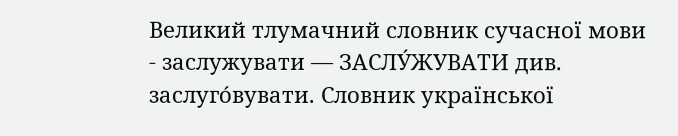Великий тлумачний словник сучасної мови
- заслужувати — ЗАСЛУ́ЖУВАТИ див. заслуго́вувати. Словник української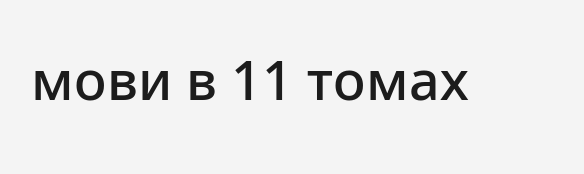мови в 11 томах